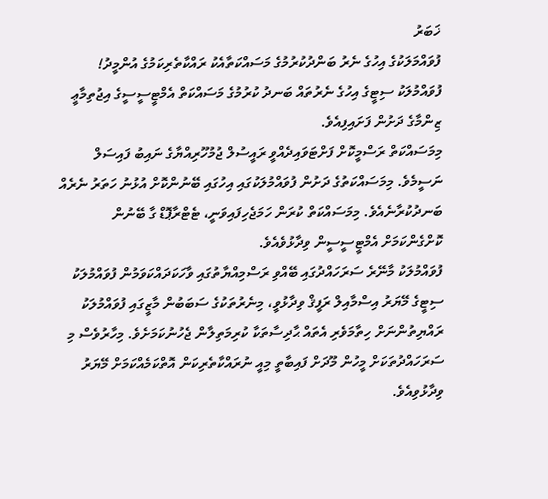ޚަބަރު
ފުވައްމަލަކުގެ އިހުގެ ނެރު ބަންދުކުރުމުގެ މަސައްކަތާއެކު ރައްކާތެރިކަމުގެ އުންމީދު!
ފުވައްމުލަކު ސިޓީގެ އިހުގެ ނެރުތައް ބަނދު ކުރުމުގެ މަސައްކަތް އެމްޓީސީސީގެ އިޖުތިމާޢީ ޒިންމާގެ ދަށުން ފަށައިފިއެވެ.
މިމަސައްކަތް ރަސްމީކޮށް ފަށްޓަވައިދެއްވީ ރައީސުލް ޖުމުހޫރިއްޔާގެ ނައިބު ފައިސަލް ނަސީމެވެ. މިމަސައްކަތުގެ ދަށުން ފުވައްމުލަކުގައި އިހުގައި ބޭނުންކޮށް އުޅުނު ހަތަރު ނެރެއް ބަނދުކުރާނެއެވެ. މިމަސައްކަތް ކުރަން ހަމަޖެހިފައިވަނީ، ޓެޓްރާޕޮޑް ގާ ބޭނުން ކޮށްގެންކަމަށް އެމްޓީސީސީން ވިދާޅުވެއެވެ.
ފުވައްމުލަކު މާނޭރެ ސަރަހައްދުގައި ބޭއްވި ރަސްމިއްޔާތުގައި ވާހަކަދައްކަވަމުން ފުވައްމުލަކު ސިޓީގެ މޭޔަރު އިސްމާއިލް ރަފީޤް ވިދާޅުވީ، މިނެރުތަކުގެ ސަބަބުން މާޒީގައި ފުވައްމުލަކު ރައްޔިތުންނަށް ހިތާމަވެރި އެތައް ޙާދިސާތަކާ ކުރިމަތިލާން ޖެހުނުކަމަށެވެ. މިހާރުވެސް މި ސަރަހައްދުތަކަށް މީހުން މޫދަށް ފައިބާތީ މިއީ ނުރައްކާތެރިކަން އޮތްކަމެއްކަމަށް މޭޔަރު ވިދާޅުވިއެވެ.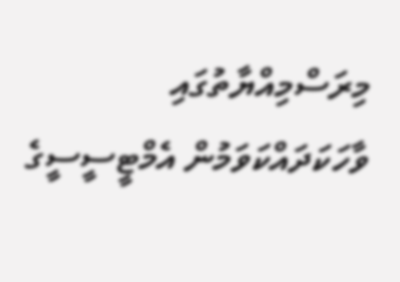މިރަސްމިއްޔާތުގައި ވާހަކަދައްކަވަމުން އެމްޓީސީސީގެ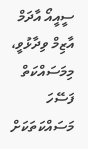ސީއީއޯ އާދަމް އާޒިމް ވިދާޅުވީ، މިމަސައްކަތް ފަސޭހަ މަސައްކަތަކަށް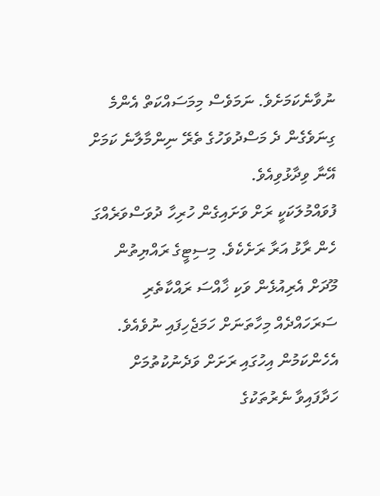ނުވާނެކަމަށެވެ. ނަމަވެސް މިމަސައްކަތް އެންމެ ގިނަވެގެން ދެ މަސްދުވަހުގެ ތެރޭ ނިންމާލާނެ ކަމަށް އޭނާ ވިދާޅުވިއެވެ.
ފުވައްމުލަކަކީ ރަށް ވަށައިގެން ހުރިހާ ދުވަސްވަރެއްގަ ހެން ރާޅު އަރާ ރަށެކެވެ. މިސިޓީގެ ރައްޔިތުން މޫދަށް އެރިއުޅެން ވަކި ޚާއްސަ ރައްކާތެރި ސަރަހައްދެއް މިހާތަނަށް ހަމަޖެހިފައި ނުވެއެވެ. އެހެންކަމުން އިހުގައި ރަށަށް ވަދެނުކުތުމަށް ހަދާފައިވާ ނެރުތަކުގެ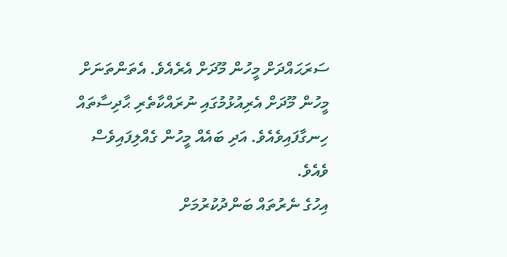ސަރަޙައްދަށް މީހުން މޫދަށް އެރެއެވެ. އެތަންތަނަށް މީހުން މޫދަށް އެރިއުޅުމުގައި ނުރައްކާތެރި ޙާދިސާތައް ހިނގާފައިވެއެވެ. އަދި ބައެއް މީހުން ގެއްލިފައިވެސް ވެއެވެ.
އިހުގެ ނެރުތައް ބަންދުކުރުމަށް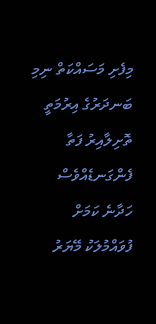މިފެށި މަސައްކަތް ނިމި ބަނދަރުގެ އިރުމަތީ ތޮށިލާއިރު ފަތާ ފެންގަނޑެއްވެސް ހަދާނެ ކަމަށް ފުވައްމުލަކު މޭޔަރު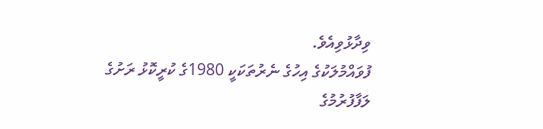ވިދާޅުވިއެވެ.
ފުވައްމުލަކުގެ އިހުގެ ނެރުތަކަކީ 1980ގެ ކުރީކޮޅު ރަށުގެ ލަފާފުރުމުގެ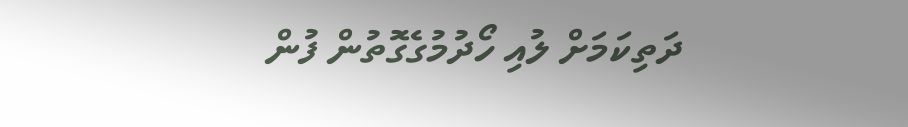ދަތިކަމަށް ލުއި ހޯދުމުގެގޮތުން ފުން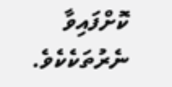ކޮށްފައިވާ ނެރުތަކެކެވެ.